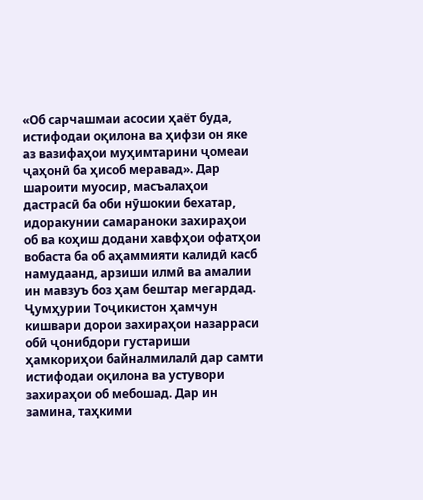«Об сарчашмаи асосии ҳаёт буда, истифодаи оқилона ва ҳифзи он яке аз вазифаҳои муҳимтарини ҷомеаи ҷаҳонӣ ба ҳисоб меравад». Дар шароити муосир, масъалаҳои дастрасӣ ба оби нӯшокии бехатар, идоракунии самараноки захираҳои об ва коҳиш додани хавфҳои офатҳои вобаста ба об аҳаммияти калидӣ касб намудаанд, арзиши илмӣ ва амалии ин мавзуъ боз ҳам бештар мегардад. Ҷумҳурии Тоҷикистон ҳамчун кишвари дорои захираҳои назарраси обӣ ҷонибдори густариши ҳамкориҳои байналмилалӣ дар самти истифодаи оқилона ва устувори захираҳои об мебошад. Дар ин замина, таҳкими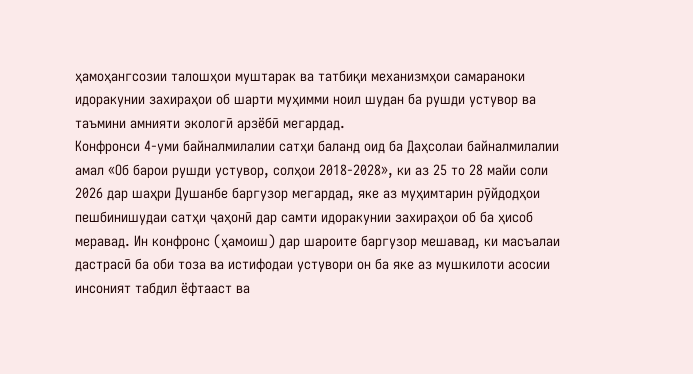ҳамоҳангсозии талошҳои муштарак ва татбиқи механизмҳои самараноки идоракунии захираҳои об шарти муҳимми ноил шудан ба рушди устувор ва таъмини амнияти экологӣ арзёбӣ мегардад.
Конфронси 4-уми байналмилалии сатҳи баланд оид ба Даҳсолаи байналмилалии амал «Об барои рушди устувор, солҳои 2018-2028», ки аз 25 то 28 майи соли 2026 дар шаҳри Душанбе баргузор мегардад, яке аз муҳимтарин рӯйдодҳои пешбинишудаи сатҳи ҷаҳонӣ дар самти идоракунии захираҳои об ба ҳисоб меравад. Ин конфронс (ҳамоиш) дар шароите баргузор мешавад, ки масъалаи дастрасӣ ба оби тоза ва истифодаи устувори он ба яке аз мушкилоти асосии инсоният табдил ёфтааст ва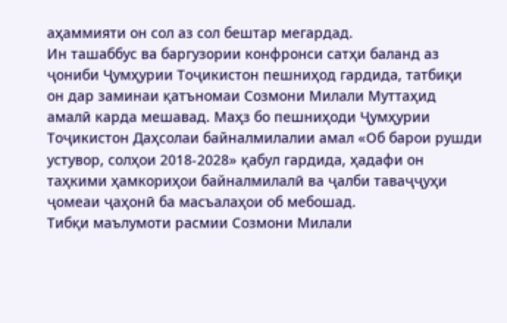аҳаммияти он сол аз сол бештар мегардад.
Ин ташаббус ва баргузории конфронси сатҳи баланд аз ҷониби Ҷумҳурии Тоҷикистон пешниҳод гардида, татбиқи он дар заминаи қатъномаи Созмони Милали Муттаҳид амалӣ карда мешавад. Маҳз бо пешниҳоди Ҷумҳурии Тоҷикистон Даҳсолаи байналмилалии амал «Об барои рушди устувор, солҳои 2018-2028» қабул гардида, ҳадафи он таҳкими ҳамкориҳои байналмилалӣ ва ҷалби таваҷҷуҳи ҷомеаи ҷаҳонӣ ба масъалаҳои об мебошад.
Тибқи маълумоти расмии Созмони Милали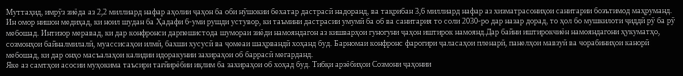Муттаҳид, имрӯз зиёда аз 2,2 миллиард нафар аҳолии ҷаҳон ба оби нӯшокии бехатар дастрасӣ надоранд, ва тақрибан 3,6 миллиард нафар аз хизматрасониҳои санитарии боэътимод маҳруманд. Ин омор нишон медиҳад, ки ноил шудан ба Ҳадафи 6-уми рушди устувор, ки таъмини дастрасии умумӣ ба об ва санитария то соли 2030-ро дар назар дорад, то ҳол бо мушкилоти ҷиддӣ рӯ ба рӯ мебошад. Интизор меравад, ки дар конфронси дарпешистода шумораи зиёди намояндагон аз кишварҳои гуногуни ҷаҳон иштирок намоянд.Дар байни иштирокчиён намояндагони ҳукуматҳо, созмонҳои байналмилалӣ, муассисаҳои илмӣ, бахши хусусӣ ва ҷомеаи шаҳрвандӣ хоҳанд буд. Барномаи конфронс фарогири ҷаласаҳои пленарӣ, панелҳои мавзуӣ ва чорабиниҳои канорӣ мебошад, ки дар онҳо масъалаҳои калидии идоракунии захираҳои об баррасӣ мегарданд.
Яке аз самтҳои асосии муҳокима таъсири тағйирёбии иқлим ба захираҳои об хоҳад буд. Тибқи арзёбиҳои Созмони ҷаҳонии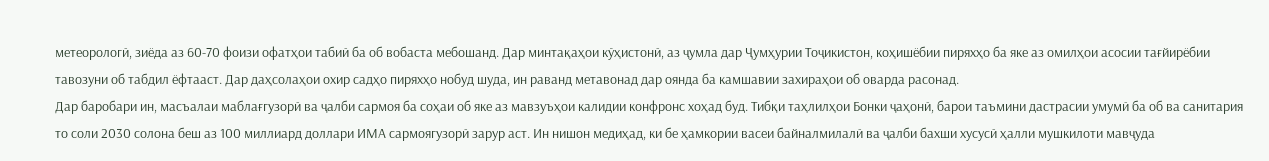метеорологӣ, зиёда аз 60-70 фоизи офатҳои табиӣ ба об вобаста мебошанд. Дар минтақаҳои кӯҳистонӣ, аз ҷумла дар Ҷумҳурии Тоҷикистон, коҳишёбии пиряхҳо ба яке аз омилҳои асосии тағйирёбии тавозуни об табдил ёфтааст. Дар даҳсолаҳои охир садҳо пиряхҳо нобуд шуда, ин раванд метавонад дар оянда ба камшавии захираҳои об оварда расонад.
Дар баробари ин, масъалаи маблағгузорӣ ва ҷалби сармоя ба соҳаи об яке аз мавзуъҳои калидии конфронс хоҳад буд. Тибқи таҳлилҳои Бонки ҷаҳонӣ, барои таъмини дастрасии умумӣ ба об ва санитария то соли 2030 солона беш аз 100 миллиард доллари ИМА сармоягузорӣ зарур аст. Ин нишон медиҳад, ки бе ҳамкории васеи байналмилалӣ ва ҷалби бахши хусусӣ ҳалли мушкилоти мавҷуда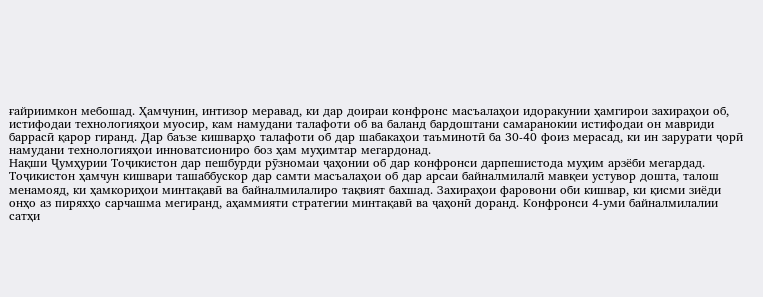ғайриимкон мебошад. Ҳамчунин, интизор меравад, ки дар доираи конфронс масъалаҳои идоракунии ҳамгирои захираҳои об, истифодаи технологияҳои муосир, кам намудани талафоти об ва баланд бардоштани самаранокии истифодаи он мавриди баррасӣ қарор гиранд. Дар баъзе кишварҳо талафоти об дар шабакаҳои таъминотӣ ба 30-40 фоиз мерасад, ки ин зарурати ҷорӣ намудани технологияҳои инноватсиониро боз ҳам муҳимтар мегардонад.
Нақши Ҷумҳурии Тоҷикистон дар пешбурди рӯзномаи ҷаҳонии об дар конфронси дарпешистода муҳим арзёби мегардад.
Тоҷикистон ҳамчун кишвари ташаббускор дар самти масъалаҳои об дар арсаи байналмилалӣ мавқеи устувор дошта, талош менамояд, ки ҳамкориҳои минтақавӣ ва байналмилалиро тақвият бахшад. Захираҳои фаровони оби кишвар, ки қисми зиёди онҳо аз пиряхҳо сарчашма мегиранд, аҳаммияти стратегии минтақавӣ ва ҷаҳонӣ доранд. Конфронси 4-уми байналмилалии сатҳи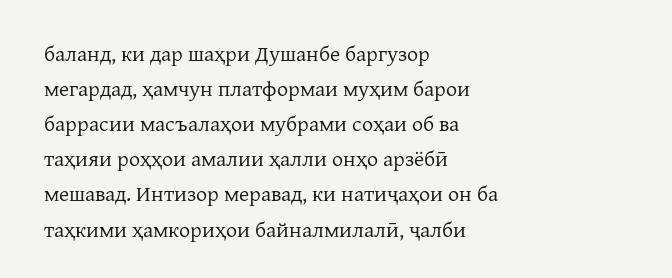баланд, ки дар шаҳри Душанбе баргузор мегардад, ҳамчун платформаи муҳим барои баррасии масъалаҳои мубрами соҳаи об ва таҳияи роҳҳои амалии ҳалли онҳо арзёбӣ мешавад. Интизор меравад, ки натиҷаҳои он ба таҳкими ҳамкориҳои байналмилалӣ, ҷалби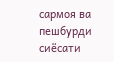сармоя ва пешбурди сиёсати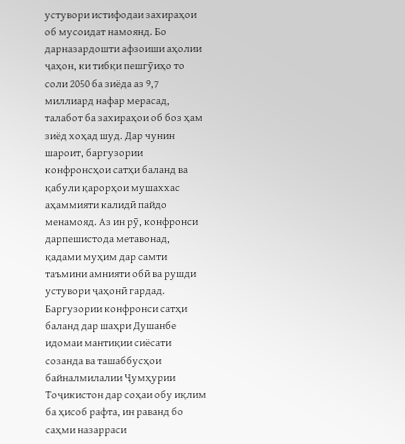устувори истифодаи захираҳои об мусоидат намоянд. Бо дарназардошти афзоиши аҳолии ҷаҳон, ки тибқи пешгӯиҳо то соли 2050 ба зиёда аз 9,7 миллиард нафар мерасад, талабот ба захираҳои об боз ҳам зиёд хоҳад шуд. Дар чунин шароит, баргузории конфронсҳои сатҳи баланд ва қабули қарорҳои мушаххас аҳаммияти калидӣ пайдо менамояд. Аз ин рӯ, конфронси дарпешистода метавонад, қадами муҳим дар самти таъмини амнияти обӣ ва рушди устувори ҷаҳонӣ гардад.
Баргузории конфронси сатҳи баланд дар шаҳри Душанбе идомаи мантиқии сиёсати созанда ва ташаббусҳои байналмилалии Ҷумҳурии Тоҷикистон дар соҳаи обу иқлим ба ҳисоб рафта, ин раванд бо саҳми назарраси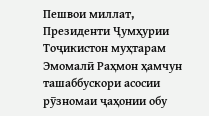Пешвои миллат, Президенти Ҷумҳурии Тоҷикистон муҳтарам Эмомалӣ Раҳмон ҳамчун ташаббускори асосии рӯзномаи ҷаҳонии обу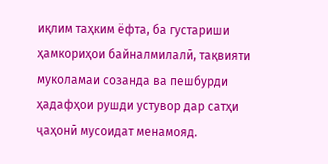иқлим таҳким ёфта, ба густариши ҳамкориҳои байналмилалӣ, тақвияти муколамаи созанда ва пешбурди ҳадафҳои рушди устувор дар сатҳи ҷаҳонӣ мусоидат менамояд.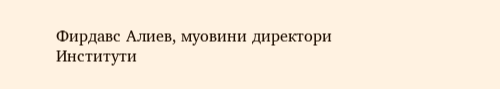Фирдавс Алиев, муовини директори Институти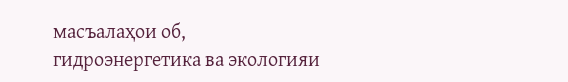масъалаҳои об, гидроэнергетика ва экологияи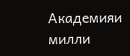Академияи милли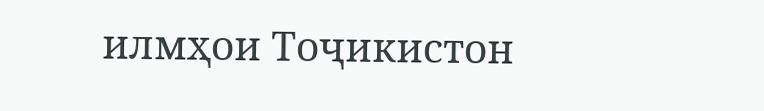илмҳои Тоҷикистон